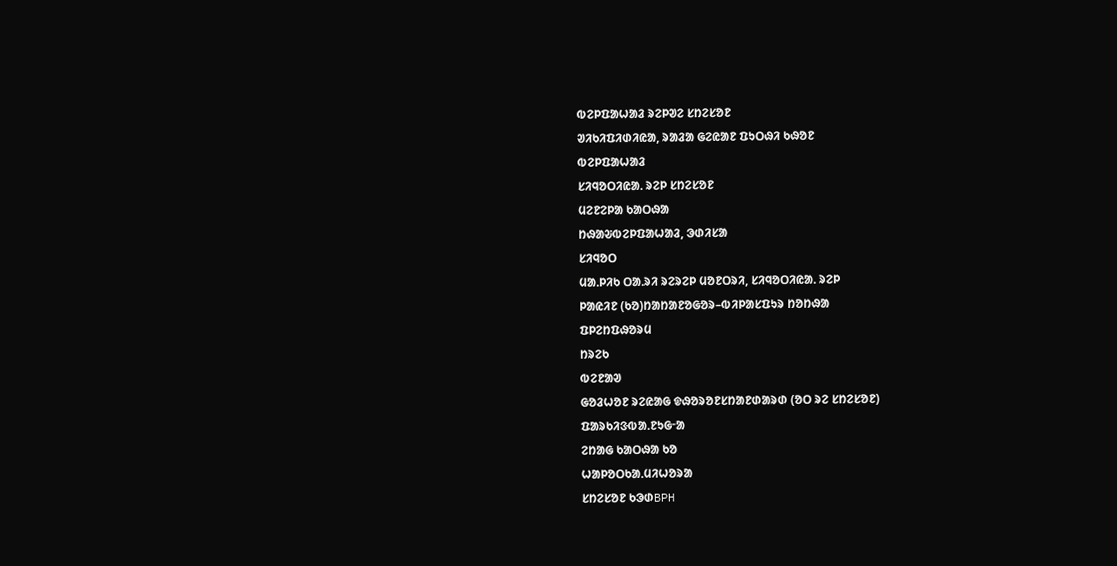ᱵᱮᱞᱯᱟᱦᱟᱲ ᱨᱮᱞᱣᱮ ᱥᱴᱮᱥᱚᱱ
ᱣᱤᱠᱤᱯᱤᱰᱤᱭᱟ, ᱨᱟᱲᱟ ᱜᱮᱭᱟᱱ ᱯᱩᱛᱷᱤ ᱠᱷᱚᱱ
ᱵᱮᱞᱯᱟᱦᱟᱲ
ᱥᱤᱧᱚᱛᱤᱭᱟᱹ ᱨᱮᱞ ᱥᱴᱮᱥᱚᱱ
ᱢᱮᱱᱮᱞᱟ ᱠᱟᱛᱷᱟ
ᱴᱷᱟᱶᱵᱮᱞᱯᱟᱦᱟᱲ, ᱳᱰᱤᱥᱟ
ᱥᱤᱧᱚᱛ
ᱢᱟᱹᱞᱤᱠ ᱛᱟᱹᱨᱤ ᱨᱮᱨᱮᱞ ᱢᱚᱱᱛᱨᱤ, ᱥᱤᱧᱚᱛᱤᱭᱟᱹ ᱨᱮᱞ
ᱞᱟᱭᱤᱱ (ᱠᱚ)ᱴᱟᱴᱟᱱᱚᱜᱚᱨ–ᱵᱤᱞᱟᱥᱯᱩᱨ ᱴᱚᱴᱷᱟ
ᱯᱞᱮᱴᱯᱷᱚᱨᱢ
ᱴᱨᱮᱠ
ᱵᱮᱱᱟᱣ
ᱜᱚᱲᱦᱚᱱ ᱨᱮᱭᱟᱜ ᱫᱷᱚᱨᱚᱱᱥᱴᱟᱱᱰᱟᱨᱰ (ᱚᱛ ᱨᱮ ᱥᱴᱮᱥᱚᱱ)
ᱯᱟᱨᱠᱤᱝᱵᱟᱹᱱᱩᱜᱼᱟ
ᱮᱴᱟᱜ ᱠᱟᱛᱷᱟ ᱠᱚ
ᱦᱟᱞᱚᱛᱠᱟᱹᱢᱤᱦᱚᱨᱟ
ᱥᱴᱮᱥᱚᱱ ᱠᱳᱰBPH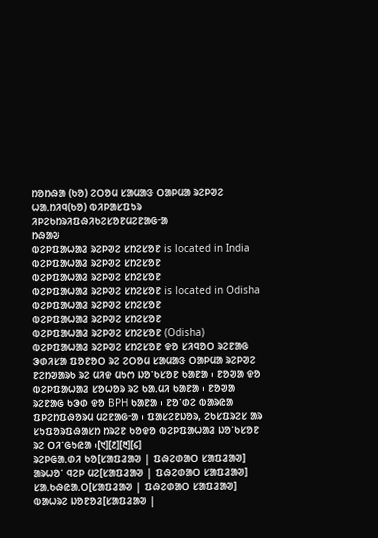ᱴᱚᱴᱷᱟ (ᱠᱚ) ᱮᱛᱚᱢ ᱥᱟᱢᱟᱝ ᱛᱟᱞᱢᱟ ᱨᱮᱞᱣᱮ
ᱦᱟᱹᱴᱤᱧ(ᱠᱚ) ᱵᱤᱞᱟᱥᱯᱩᱨ
ᱤᱞᱮᱠᱴᱨᱤᱯᱷᱤᱠᱮᱥᱚᱱᱢᱮᱱᱟᱜᱼᱟ
ᱴᱷᱟᱶ
ᱵᱮᱞᱯᱟᱦᱟᱲ ᱨᱮᱞᱣᱮ ᱥᱴᱮᱥᱚᱱ is located in India
ᱵᱮᱞᱯᱟᱦᱟᱲ ᱨᱮᱞᱣᱮ ᱥᱴᱮᱥᱚᱱ
ᱵᱮᱞᱯᱟᱦᱟᱲ ᱨᱮᱞᱣᱮ ᱥᱴᱮᱥᱚᱱ
ᱵᱮᱞᱯᱟᱦᱟᱲ ᱨᱮᱞᱣᱮ ᱥᱴᱮᱥᱚᱱ is located in Odisha
ᱵᱮᱞᱯᱟᱦᱟᱲ ᱨᱮᱞᱣᱮ ᱥᱴᱮᱥᱚᱱ
ᱵᱮᱞᱯᱟᱦᱟᱲ ᱨᱮᱞᱣᱮ ᱥᱴᱮᱥᱚᱱ
ᱵᱮᱞᱯᱟᱦᱟᱲ ᱨᱮᱞᱣᱮ ᱥᱴᱮᱥᱚᱱ (Odisha)
ᱵᱮᱞᱯᱟᱦᱟᱲ ᱨᱮᱞᱣᱮ ᱥᱴᱮᱥᱚᱱ ᱫᱚ ᱥᱤᱧᱚᱛ ᱨᱮᱱᱟᱜ ᱳᱰᱤᱥᱟ ᱯᱚᱱᱚᱛ ᱨᱮ ᱮᱛᱚᱢ ᱥᱟᱢᱟᱝ ᱛᱟᱞᱢᱟ ᱨᱮᱞᱣᱮ ᱱᱮᱴᱣᱟᱨᱠ ᱨᱮ ᱢᱤᱫ ᱢᱩᱬ ᱡᱚᱸᱠᱥᱚᱱ ᱠᱟᱱᱟ ᱾ ᱱᱚᱣᱟ ᱫᱚ ᱵᱮᱞᱯᱟᱦᱟᱲ ᱥᱚᱦᱚᱨ ᱨᱮ ᱠᱟᱹᱢᱤ ᱠᱟᱱᱟ ᱾ ᱱᱚᱣᱟ ᱨᱮᱱᱟᱜ ᱠᱳᱰ ᱫᱚ BPH ᱠᱟᱱᱟ ᱾ ᱱᱚᱸᱰᱮ ᱵᱟᱨᱭᱟ ᱯᱞᱮᱴᱯᱷᱚᱨᱢ ᱢᱮᱱᱟᱜᱼᱟ ᱾ ᱯᱟᱥᱮᱱᱡᱚᱨ, ᱮᱠᱥᱯᱨᱮᱥ ᱟᱨ ᱥᱩᱯᱚᱨᱯᱷᱟᱥᱴ ᱴᱨᱮᱱ ᱠᱚᱫᱚ ᱵᱮᱞᱯᱟᱦᱟᱲ ᱡᱚᱸᱠᱥᱚᱱ ᱨᱮ ᱛᱤᱸᱜᱩᱭᱟ ᱾[᱑][᱒][᱓][᱔]
ᱨᱮᱞᱜᱟᱹᱰᱤ ᱠᱚ[ᱥᱟᱯᱲᱟᱣ | ᱯᱷᱮᱰᱟᱛ ᱥᱟᱯᱲᱟᱣ]
ᱟᱨᱦᱚᱸ ᱧᱮᱞ ᱢᱮ[ᱥᱟᱯᱲᱟᱣ | ᱯᱷᱮᱰᱟᱛ ᱥᱟᱯᱲᱟᱣ]
ᱥᱟᱹᱠᱷᱭᱟᱹᱛ[ᱥᱟᱯᱲᱟᱣ | ᱯᱷᱮᱰᱟᱛ ᱥᱟᱯᱲᱟᱣ]
ᱵᱟᱦᱨᱮ ᱡᱚᱱᱚᱲ[ᱥᱟᱯᱲᱟᱣ |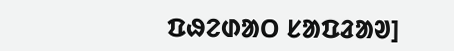ᱯᱷᱮᱰᱟᱛ ᱥᱟᱯᱲᱟᱣ]